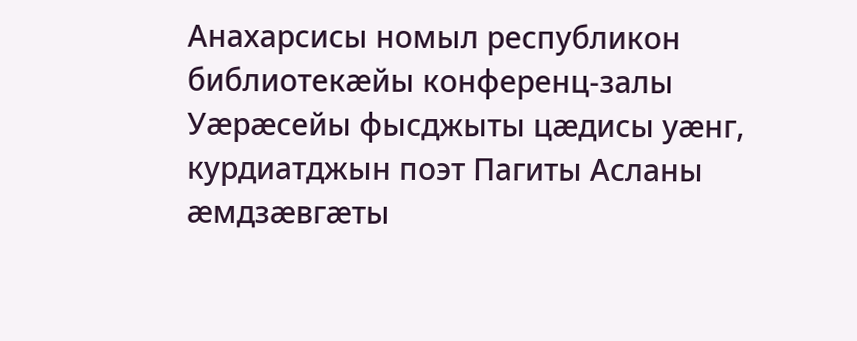Анахарсисы номыл республикон  библиотекæйы конференц-залы Уæрæсейы фысджыты цæдисы уæнг, курдиатджын поэт Пагиты Асланы æмдзæвгæты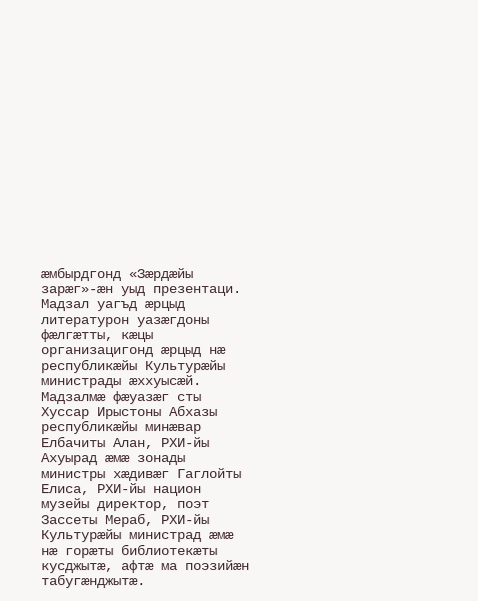æмбырдгонд «Зæрдæйы зарæг»-æн уыд презентаци. Мадзал уагъд æрцыд литературон уазæгдоны фæлгæтты, кæцы организацигонд æрцыд нæ республикæйы Культурæйы министрады æххуысæй. Мадзалмæ фæуазæг сты Хуссар Ирыстоны Абхазы республикæйы минæвар Елбачиты Алан, РХИ-йы Ахуырад æмæ зонады министры хæдивæг Гаглойты Елиса, РХИ-йы национ музейы директор, поэт Зассеты Мераб, РХИ-йы Культурæйы министрад æмæ нæ горæты библиотекæты кусджытæ, афтæ ма поэзийæн табугæнджытæ.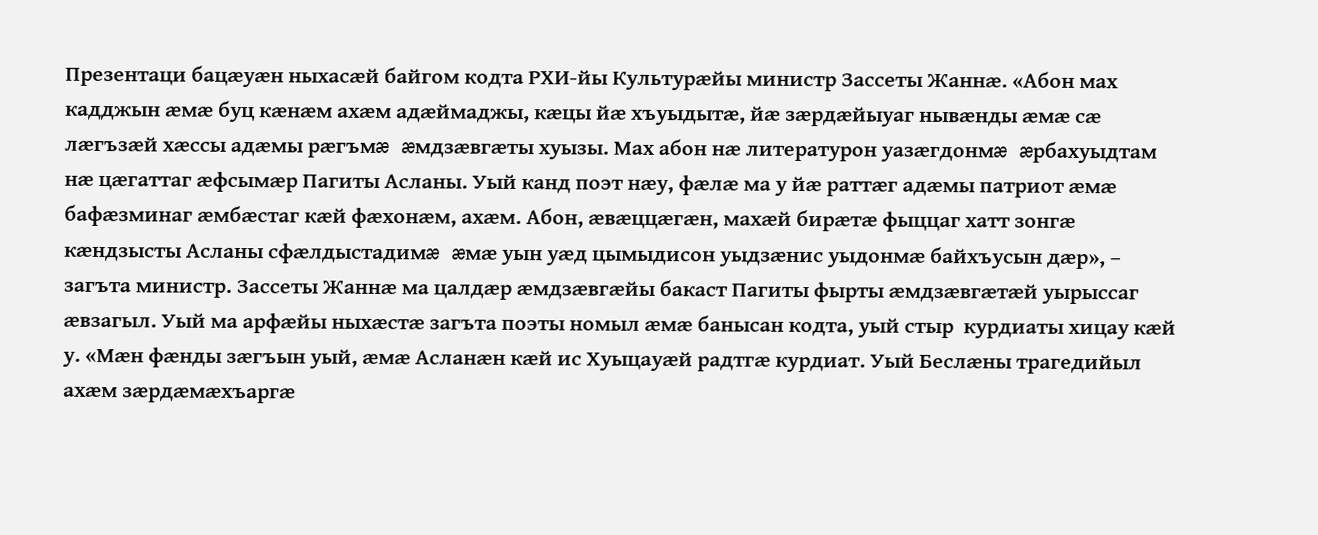Презентаци бацæуæн ныхасæй байгом кодта РХИ-йы Культурæйы министр Зассеты Жаннæ. «Абон мах кадджын æмæ буц кæнæм ахæм адæймаджы, кæцы йæ хъуыдытæ, йæ зæрдæйыуаг нывæнды æмæ сæ лæгъзæй хæссы адæмы рæгъмæ æмдзæвгæты хуызы. Мах абон нæ литературон уазæгдонмæ æрбахуыдтам нæ цæгаттаг æфсымæр Пагиты Асланы. Уый канд поэт нæу, фæлæ ма у йæ раттæг адæмы патриот æмæ бафæзминаг æмбæстаг кæй фæхонæм, ахæм. Абон, æвæццæгæн, махæй бирæтæ фыццаг хатт зонгæ кæндзысты Асланы сфæлдыстадимæ æмæ уын уæд цымыдисон уыдзæнис уыдонмæ байхъусын дæр», – загъта министр. Зассеты Жаннæ ма цалдæр æмдзæвгæйы бакаст Пагиты фырты æмдзæвгæтæй уырыссаг æвзагыл. Уый ма арфæйы ныхæстæ загъта поэты номыл æмæ банысан кодта, уый стыр  курдиаты хицау кæй у. «Мæн фæнды зæгъын уый, æмæ Асланæн кæй ис Хуыцауæй радтгæ курдиат. Уый Беслæны трагедийыл ахæм зæрдæмæхъаргæ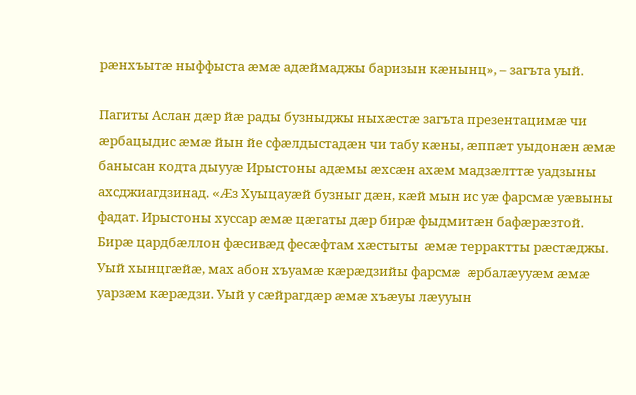рæнхъытæ ныффыста æмæ адæймаджы баризын кæнынц», – загъта уый.

Пагиты Аслан дæр йæ рады бузныджы ныхæстæ загъта презентацимæ чи æрбацыдис æмæ йын йе сфæлдыстадæн чи табу кæны, æппæт уыдонæн æмæ банысан кодта дыууæ Ирыстоны адæмы æхсæн ахæм мадзæлттæ уадзыны ахсджиагдзинад. «Æз Хуыцауæй бузныг дæн, кæй мын ис уæ фарсмæ уæвыны фадат. Ирыстоны хуссар æмæ цæгаты дæр бирæ фыдмитæн бафæрæзтой. Бирæ цардбæллон фæсивæд фесæфтам хæстыты  æмæ террактты рæстæджы. Уый хынцгæйæ, мах абон хъуамæ кæрæдзийы фарсмæ æрбалæууæм æмæ уарзæм кæрæдзи. Уый у сæйрагдæр æмæ хъæуы лæууын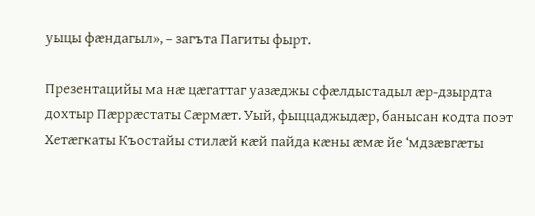уыцы фæндагыл», – загъта Пагиты фырт.

Презентацийы ма нæ цæгаттаг уазæджы сфæлдыстадыл æр-дзырдта дохтыр Пæррæстаты Сæрмæт. Уый, фыццаджыдæр, банысан кодта поэт Хетæгкаты Къостайы стилæй кæй пайда кæны æмæ йе ‘мдзæвгæты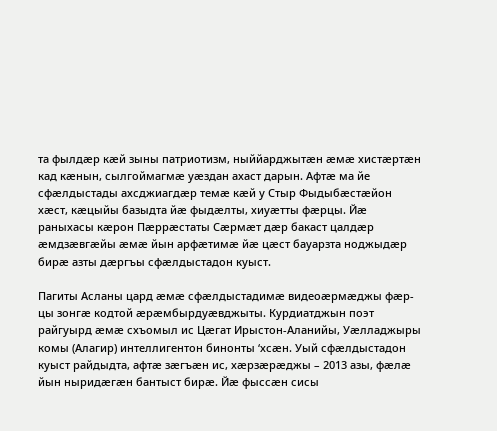та фылдæр кæй зыны патриотизм, ныййарджытæн æмæ хистæртæн кад кæнын, сылгоймагмæ уæздан ахаст дарын. Афтæ ма йе сфæлдыстады ахсджиагдæр темæ кæй у Стыр Фыдыбæстæйон хæст, кæцыйы базыдта йæ фыдæлты, хиуæтты фæрцы. Йæ раныхасы кæрон Пæррæстаты Сæрмæт дæр бакаст цалдæр æмдзæвгæйы æмæ йын арфæтимæ йæ цæст бауарзта ноджыдæр бирæ азты дæргъы сфæлдыстадон куыст.

Пагиты Асланы цард æмæ сфæлдыстадимæ видеоæрмæджы фæр-цы зонгæ кодтой æрæмбырдуæвджыты. Курдиатджын поэт райгуырд æмæ схъомыл ис Цæгат Ирыстон-Аланийы, Уæлладжыры комы (Алагир) интеллигентон бинонты ‘хсæн. Уый сфæлдыстадон куыст райдыдта, афтæ зæгъæн ис, хæрзæрæджы – 2013 азы, фæлæ йын ныридæгæн бантыст бирæ. Йæ фыссæн сисы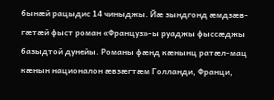бынæй рацыдис 14 чиныджы. Йæ зындгонд æмдзæв-гæтæй фыст роман «Француз»-ы руаджы фыссæджы базыдтой дунейы. Романы фæнд кæнынц ратæл-мац кæнын националон æвзæгтæм Голланди, Франци,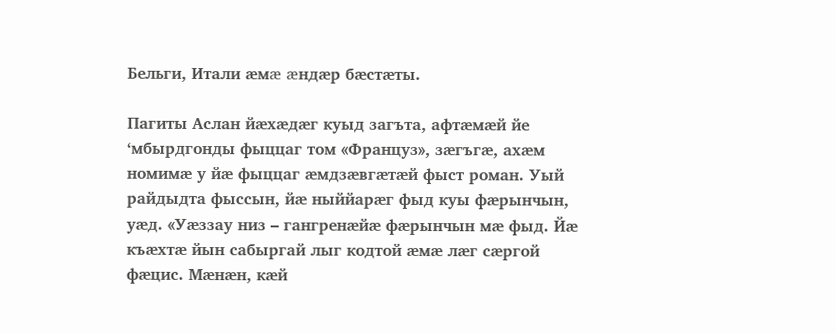Бельги, Итали æмæ æндæр бæстæты.

Пагиты Аслан йæхæдæг куыд загъта, афтæмæй йе ‘мбырдгонды фыццаг том «Француз», зæгъгæ, ахæм номимæ у йæ фыццаг æмдзæвгæтæй фыст роман. Уый райдыдта фыссын, йæ ныййарæг фыд куы фæрынчын, уæд. «Уæззау низ – гангренæйæ фæрынчын мæ фыд. Йæ къæхтæ йын сабыргай лыг кодтой æмæ лæг сæргой фæцис. Мæнæн, кæй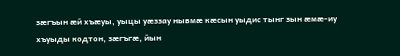зæгъын æй хъæуы, уыцы уæззау нывмæ кæсын уыдис тынг зын æмæ-иу хъуыды кодтон, зæгъгæ, йын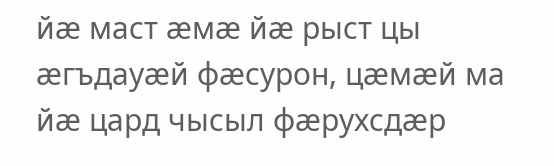йæ маст æмæ йæ рыст цы æгъдауæй фæсурон, цæмæй ма йæ цард чысыл фæрухсдæр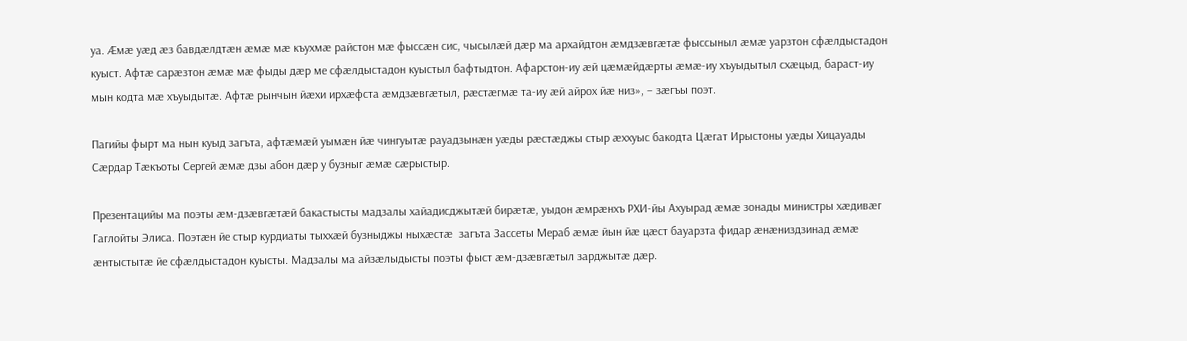уа. Æмæ уæд æз бавдæлдтæн æмæ мæ къухмæ райстон мæ фыссæн сис, чысылæй дæр ма архайдтон æмдзæвгæтæ фыссыныл æмæ уарзтон сфæлдыстадон куыст. Афтæ сарæзтон æмæ мæ фыды дæр ме сфæлдыстадон куыстыл бафтыдтон. Афарстон-иу æй цæмæйдæрты æмæ-иу хъуыдытыл схæцыд, бараст-иу мын кодта мæ хъуыдытæ. Афтæ рынчын йæхи ирхæфста æмдзæвгæтыл, рæстæгмæ та-иу æй айрох йæ низ», – зæгъы поэт.

Пагийы фырт ма нын куыд загъта, афтæмæй уымæн йæ чингуытæ рауадзынæн уæды рæстæджы стыр æххуыс бакодта Цæгат Ирыстоны уæды Хицауады Сæрдар Тæкъоты Сергей æмæ дзы абон дæр у бузныг æмæ сæрыстыр.

Презентацийы ма поэты æм-дзæвгæтæй бакастысты мадзалы хайадисджытæй бирæтæ, уыдон æмрæнхъ РХИ-йы Ахуырад æмæ зонады министры хæдивæг Гаглойты Элиса. Поэтæн йе стыр курдиаты тыххæй бузныджы ныхæстæ  загъта Зассеты Мераб æмæ йын йæ цæст бауарзта фидар æнæниздзинад æмæ æнтыстытæ йе сфæлдыстадон куысты. Мадзалы ма айзæлыдысты поэты фыст æм-дзæвгæтыл зарджытæ дæр.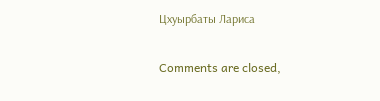Цхуырбаты Лариса

Comments are closed,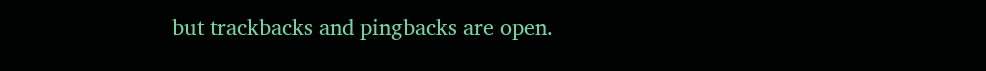but trackbacks and pingbacks are open.